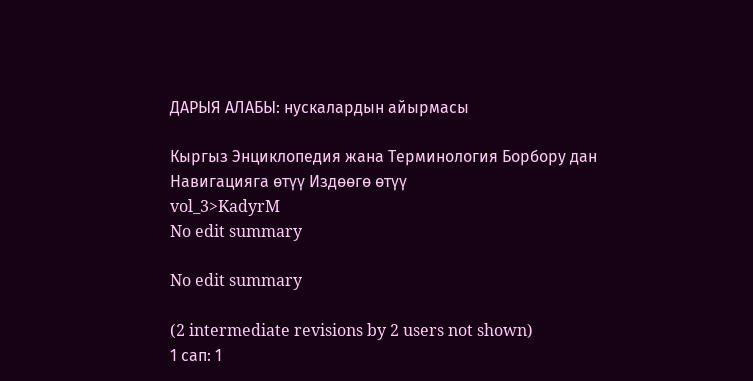ДАРЫЯ АЛАБЫ: нускалардын айырмасы

Кыргыз Энциклопедия жана Терминология Борбору дан
Навигацияга өтүү Издөөгө өтүү
vol_3>KadyrM
No edit summary

No edit summary

(2 intermediate revisions by 2 users not shown)
1 сап: 1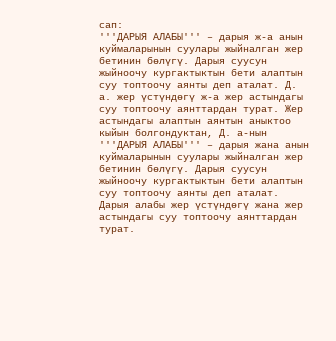сап:
'''ДАРЫЯ АЛАБЫ''' – дарыя ж-а анын куймаларынын суулары жыйналган жер бетинин бөлүгү. Дарыя суусун жыйноочу кургактыктын бети алаптын суу топтоочу аянты деп аталат. Д. а. жер үстүндөгү ж-а жер астындагы суу топтоочу аянттардан турат. Жер астындагы алаптын аянтын аныктоо кыйын болгондуктан, Д. а-нын
'''ДАРЫЯ АЛАБЫ''' – дарыя жана анын куймаларынын суулары жыйналган жер бетинин бөлүгү. Дарыя суусун жыйноочу кургактыктын бети алаптын суу топтоочу аянты деп аталат. Дарыя алабы жер үстүндөгү жана жер астындагы суу топтоочу аянттардан турат.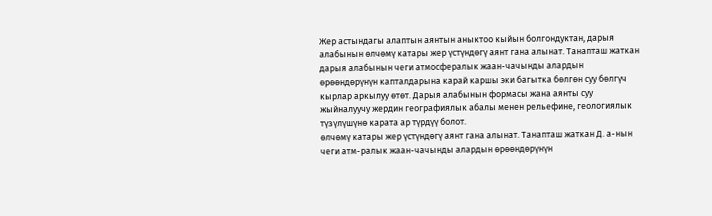Жер астындагы алаптын аянтын аныктоо кыйын болгондуктан, дарыя алабынын өлчөмү катары жер үстүндөгү аянт гана алынат. Танапташ жаткан дарыя алабынын чеги атмосфералык жаан-чачынды алардын өрөөндөрүнүн капталдарына карай каршы эки багытка бөлгөн суу бөлгүч кырлар аркылуу өтөт. Дарыя алабынын формасы жана аянты суу жыйналуучу жердин географиялык абалы менен рельефине, геологиялык түзүлүшүнө карата ар түрдүү болот.
өлчөмү катары жер үстүндөгү аянт гана алынат. Танапташ жаткан Д. а-нын чеги атм-ралык жаан-чачынды алардын өрөөндөрүнүн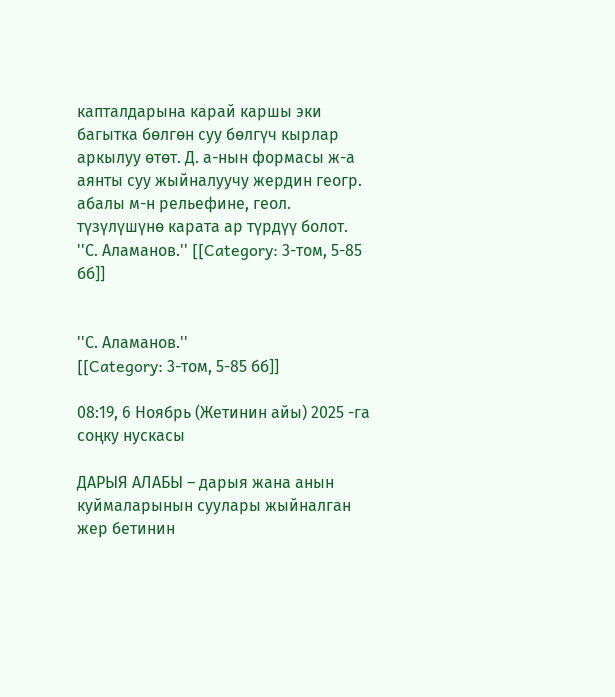капталдарына карай каршы эки багытка бөлгөн суу бөлгүч кырлар аркылуу өтөт. Д. а-нын формасы ж-а аянты суу жыйналуучу жердин геогр. абалы м-н рельефине, геол. түзүлүшүнө карата ар түрдүү болот.
''С. Аламанов.'' [[Category: 3-том, 5-85 бб]]


''С. Аламанов.''
[[Category: 3-том, 5-85 бб]]

08:19, 6 Ноябрь (Жетинин айы) 2025 -га соңку нускасы

ДАРЫЯ АЛАБЫ – дарыя жана анын куймаларынын суулары жыйналган жер бетинин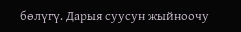бөлүгү. Дарыя суусун жыйноочу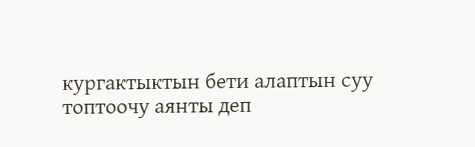кургактыктын бети алаптын суу топтоочу аянты деп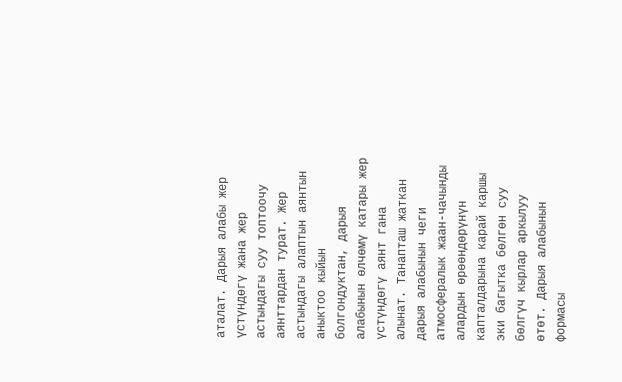аталат. Дарыя алабы жер үстүндөгү жана жер астындагы суу топтоочу аянттардан турат. Жер астындагы алаптын аянтын аныктоо кыйын болгондуктан, дарыя алабынын өлчөмү катары жер үстүндөгү аянт гана алынат. Танапташ жаткан дарыя алабынын чеги атмосфералык жаан-чачынды алардын өрөөндөрүнүн капталдарына карай каршы эки багытка бөлгөн суу бөлгүч кырлар аркылуу өтөт. Дарыя алабынын формасы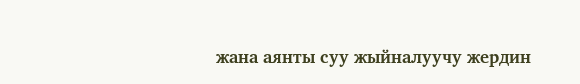жана аянты суу жыйналуучу жердин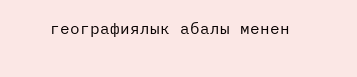географиялык абалы менен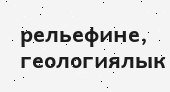рельефине, геологиялык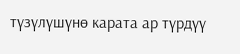түзүлүшүнө карата ар түрдүү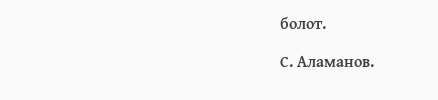болот.

С. Аламанов.